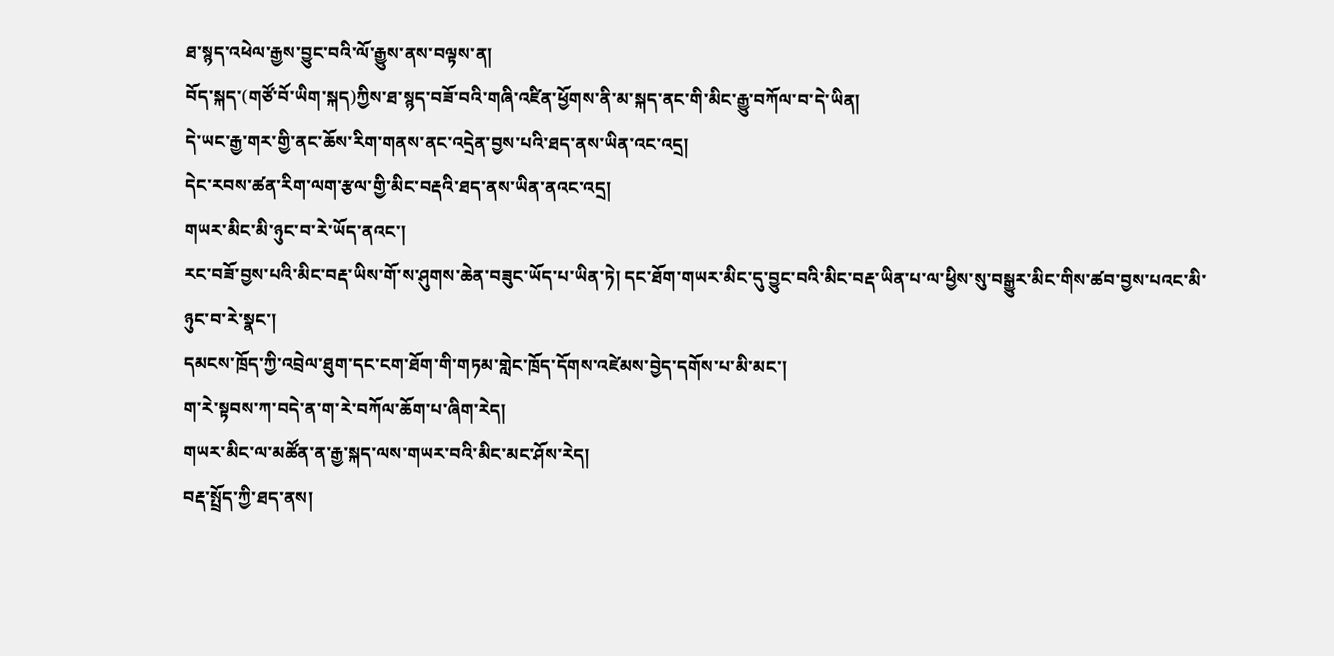ཐ་སྙད་འཕེལ་རྒྱས་བྱུང་བའི་ལོ་རྒྱུས་ནས་བལྟས་ན།
བོད་སྐད་(གཙོ་བོ་ཡིག་སྐད)ཀྱིས་ཐ་སྙད་བཟོ་བའི་གཞི་འཛིན་ཕྱོགས་ནི་མ་སྐད་ནང་གི་མིང་རྒྱུ་བཀོལ་བ་དེ་ཡིན།
དེ་ཡང་རྒྱ་གར་གྱི་ནང་ཆོས་རིག་གནས་ནང་འདྲེན་བྱས་པའི་ཐད་ནས་ཡིན་འང་འདྲ།
དེང་རབས་ཚན་རིག་ལག་རྩལ་གྱི་མིང་བརྡའི་ཐད་ནས་ཡིན་ནའང་འདྲ།
གཡར་མིང་མི་ཉུང་བ་རེ་ཡོད་ནའང་།
རང་བཟོ་བྱས་པའི་མིང་བརྡ་ཡིས་གོ་ས་ཤུགས་ཆེན་བཟུང་ཡོད་པ་ཡིན་ཏེ། དང་ཐོག་གཡར་མིང་དུ་བྱུང་བའི་མིང་བརྡ་ཡིན་པ་ལ་ཕྱིས་སུ་བསྒྱུར་མིང་གིས་ཚབ་བྱས་པའང་མི་ཉུང་བ་རེ་སྣང་།
དམངས་ཁྲོད་ཀྱི་འབྲེལ་ཐུག་དང་ངག་ཐོག་གི་གཏམ་གླེང་ཁྲོད་དོགས་འཛེམས་བྱེད་དགོས་པ་མི་མང་།
ག་རེ་སྟབས་ཀ་བདེ་ན་ག་རེ་བཀོལ་ཆོག་པ་ཞིག་རེད།
གཡར་མིང་ལ་མཚོན་ན་རྒྱ་སྐད་ལས་གཡར་བའི་མིང་མང་ཤོས་རེད།
བརྡ་སྤྲོད་ཀྱི་ཐད་ནས།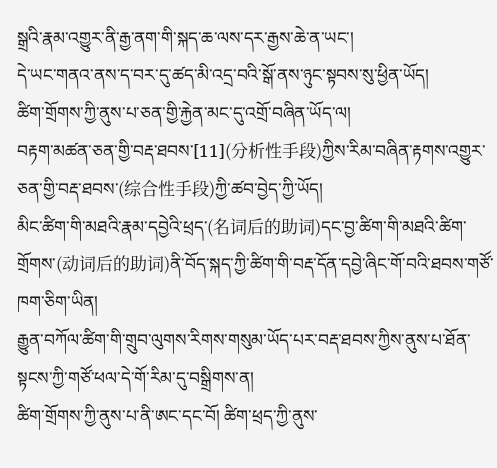སྒྲའི་རྣམ་འགྱུར་ནི་རྒྱ་ནག་གི་སྐད་ཆ་ལས་དར་རྒྱས་ཆེ་ན་ཡང་།
དེ་ཡང་གནའ་ནས་ད་བར་དུ་ཚད་མི་འདྲ་བའི་སྒོ་ནས་ཉུང་སྟབས་སུ་ཕྱིན་ཡོད།
ཚིག་གྲོགས་ཀྱི་ནུས་པ་ཅན་གྱི་རྐྱེན་མང་དུ་འགྲོ་བཞིན་ཡོད་ལ།
བརྟག་མཚན་ཅན་གྱི་བརྡ་ཐབས་[11](分析性手段)ཀྱིས་རིམ་བཞིན་རྟགས་འགྱུར་ཅན་གྱི་བརྡ་ཐབས་(综合性手段)ཀྱི་ཚབ་བྱེད་ཀྱི་ཡོད།
མིང་ཚིག་གི་མཐའི་རྣམ་དབྱེའི་ཕྲད་(名词后的助词)དང་བྱ་ཚིག་གི་མཐའི་ཚིག་གྲོགས་(动词后的助词)ནི་བོད་སྐད་ཀྱི་ཚིག་གི་བརྡ་དོན་དབྱེ་ཞིང་གོ་བའི་ཐབས་གཙོ་ཁག་ཅིག་ཡིན།
རྒྱུན་བཀོལ་ཚིག་གི་གྲུབ་ལུགས་རིགས་གསུམ་ཡོད་པར་བརྡ་ཐབས་ཀྱིས་ནུས་པ་ཐོན་སྟངས་ཀྱི་གཙོ་ཕལ་དེ་གོ་རིམ་དུ་བསྒྲིགས་ན།
ཚིག་གྲོགས་ཀྱི་ནུས་པ་ནི་ཨང་དང་བོ། ཚིག་ཕྲད་ཀྱི་ནུས་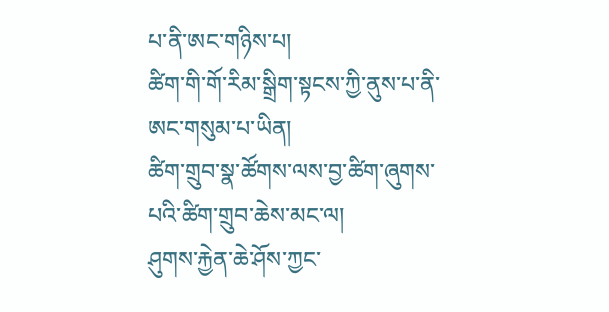པ་ནི་ཨང་གཉིས་པ།
ཚིག་གི་གོ་རིམ་སྒྲིག་སྟངས་ཀྱི་ནུས་པ་ནི་ཨང་གསུམ་པ་ཡིན།
ཚིག་གྲུབ་སྣ་ཚོགས་ལས་བྱ་ཚིག་ཞུགས་པའི་ཚིག་གྲུབ་ཆེས་མང་ལ།
ཤུགས་རྐྱེན་ཆེ་ཤོས་ཀྱང་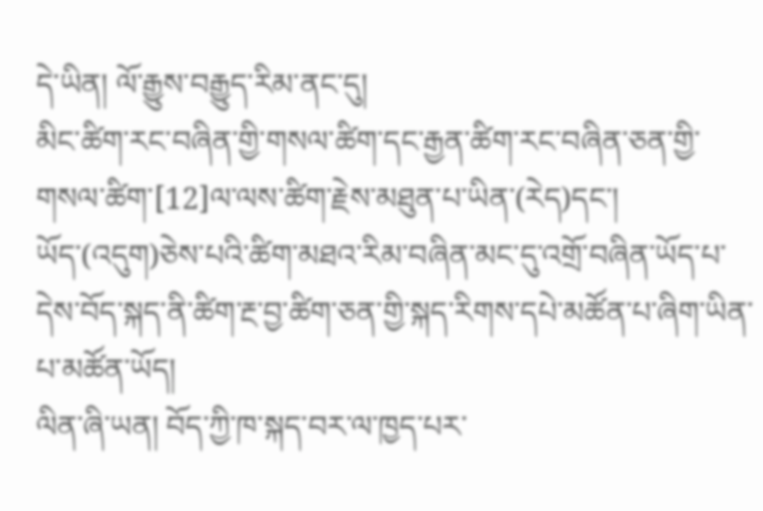དེ་ཡིན། ལོ་རྒྱུས་བརྒྱུད་རིམ་ནང་དུ།
མིང་ཚིག་རང་བཞིན་གྱི་གསལ་ཚིག་དང་རྒྱན་ཚིག་རང་བཞིན་ཅན་གྱི་གསལ་ཚིག་[12]ལ་ལས་ཚིག་རྗེས་མཐུན་པ་ཡིན་(རེད)དང་།
ཡོད་(འདུག)ཅེས་པའི་ཚིག་མཐའ་རིམ་བཞིན་མང་དུ་འགྲོ་བཞིན་ཡོད་པ་དེས་བོད་སྐད་ནི་ཚིག་རྔ་བྱ་ཚིག་ཅན་གྱི་སྐད་རིགས་དཔེ་མཚོན་པ་ཞིག་ཡིན་པ་མཚོན་ཡོད།
ལིན་ཞི་ཡན། བོད་ཀྱི་ཁ་སྐད་བར་ལ་ཁྱད་པར་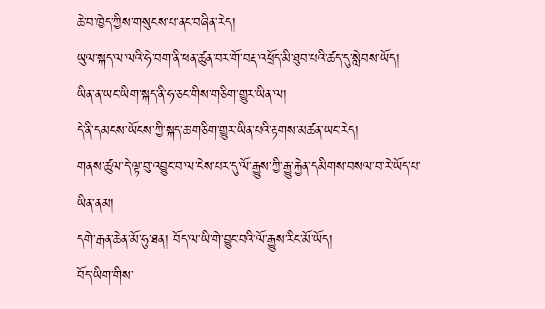ཆེ་བ་ཁྱེད་ཀྱིས་གསུངས་པ་ནང་བཞིན་རེད།
ཡུལ་སྐད་ལ་ལའི་ཧེ་བག་ནི་ཕན་ཚུན་བར་གོ་བརྡ་འཕྲོད་མི་ཐུབ་པའི་ཚད་དུ་སླེབས་ཡོད།
ཡིན་ན་ཡང་ཡིག་སྐད་ནི་ཧ་ཅང་གིས་གཅིག་གྱུར་ཡིན་ལ།
དེ་ནི་དམངས་ཡོངས་ཀྱི་སྐད་ཆ་གཅིག་གྱུར་ཡིན་པའི་རྟགས་མཚན་ཡང་རེད།
གནས་ཚུལ་དེ་ལྟ་བུ་འབྱུང་བ་ལ་ངེས་པར་དུ་ལོ་རྒྱུས་ཀྱི་རྒྱུ་རྐྱེན་དམིགས་བསལ་བ་རེ་ཡོད་པ་ཡིན་ནམ།
དགེ་རྒན་ཆེན་མོ་ཧུ་ཐན། བོད་ལ་ཡི་གེ་བྱུང་བའི་ལོ་རྒྱུས་རིང་མོ་ཡོད།
བོད་ཡིག་གིས་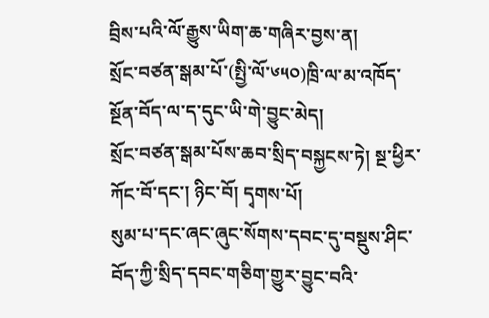བྲིས་པའི་ལོ་རྒྱུས་ཡིག་ཆ་གཞིར་བྱས་ན།
སྲོང་བཙན་སྒམ་པོ་(སྤྱི་ལོ་༦༥༠)ཁྲི་ལ་མ་འཁོད་སྔོན་བོད་ལ་ད་དུང་ཡི་གེ་བྱུང་མེད།
སྲོང་བཙན་སྒམ་པོས་ཆབ་སྲིད་བསྐྱངས་ཏེ། སྔ་ཕྱིར་ཀོང་བོ་དང་། ཉིང་བོ། དྭགས་པོ།
སུམ་པ་དང་ཞང་ཞུང་སོགས་དབང་དུ་བསྡུས་ཤིང་བོད་ཀྱི་སྲིད་དབང་གཅིག་གྱུར་བྱུང་བའི་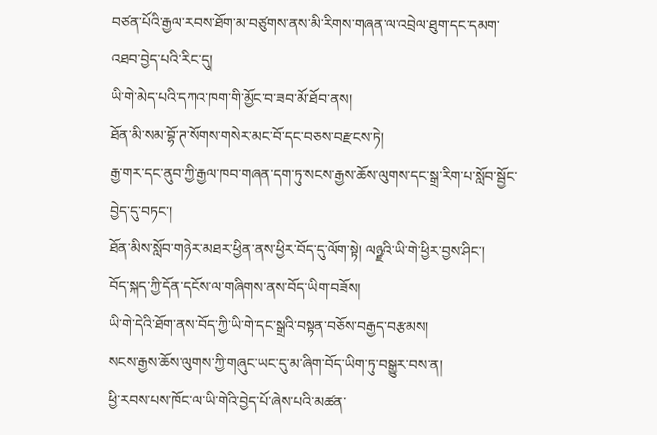བཙན་པོའི་རྒྱལ་རབས་ཐོག་མ་བཙུགས་ནས་མི་རིགས་གཞན་ལ་འབྲེལ་ཐུག་དང་དམག་འཐབ་བྱེད་པའི་རིང་དུ།
ཡི་གེ་མེད་པའི་དཀའ་ཁག་གི་མྱོང་བ་ཟབ་མོ་ཐོབ་ནས།
ཐོན་མི་སམ་བྷོ་ཊ་སོགས་གསེར་མང་བོ་དང་བཅས་བརྫངས་ཏེ།
རྒྱ་གར་དང་ནུབ་ཀྱི་རྒྱལ་ཁབ་གཞན་དག་ཏུ་སངས་རྒྱས་ཆོས་ལུགས་དང་སྒྲ་རིག་པ་སློབ་སྦྱོང་བྱེད་དུ་བཏང་།
ཐོན་མིས་སློབ་གཉེར་མཐར་ཕྱིན་ནས་ཕྱིར་བོད་དུ་ལོག་སྟེ། ལཉྫའི་ཡི་གེ་ཕྱིར་བྱས་ཤིང་།
བོད་སྐད་ཀྱི་དོན་དངོས་ལ་གཞིགས་ནས་བོད་ཡིག་བཟོས།
ཡི་གེ་དེའི་ཐོག་ནས་བོད་ཀྱི་ཡི་གེ་དང་སྒྲའི་བསྟན་བཅོས་བརྒྱད་བརྩམས།
སངས་རྒྱས་ཆོས་ལུགས་ཀྱི་གཞུང་ཡང་དུ་མ་ཞིག་བོད་ཡིག་ཏུ་བསྒྱུར་བས་ན།
ཕྱི་རབས་པས་ཁོང་ལ་ཡི་གེའི་བྱེད་པོ་ཞེས་པའི་མཚན་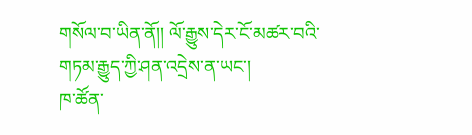གསོལ་བ་ཡིན་ནོ།། ལོ་རྒྱུས་དེར་ངོ་མཚར་བའི་གཏམ་རྒྱུད་ཀྱི་ཤན་འདྲེས་ན་ཡང་།
ཁ་ཚོན་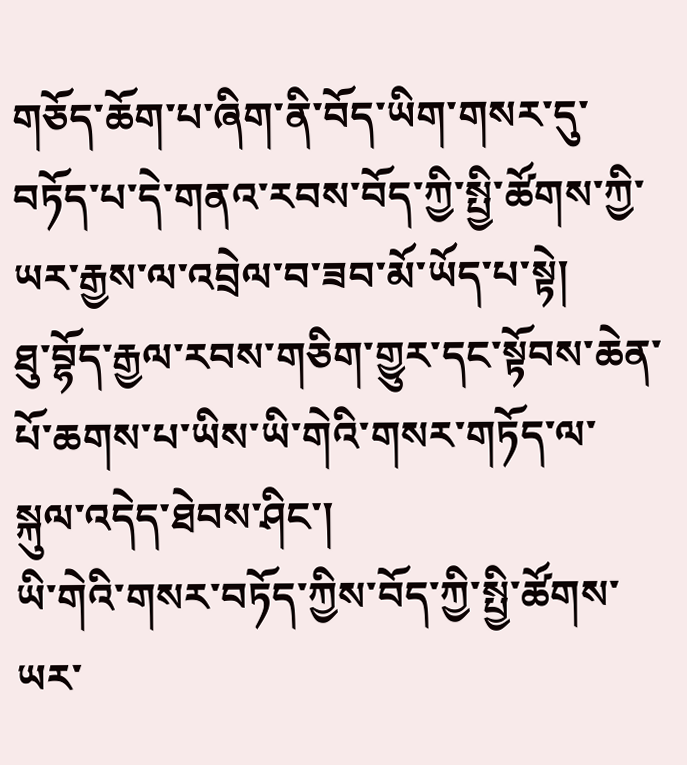གཅོད་ཆོག་པ་ཞིག་ནི་བོད་ཡིག་གསར་དུ་བཏོད་པ་དེ་གནའ་རབས་བོད་ཀྱི་སྤྱི་ཚོགས་ཀྱི་ཡར་རྒྱས་ལ་འབྲེལ་བ་ཟབ་མོ་ཡོད་པ་སྟེ།
ཐུ་བྷོད་རྒྱལ་རབས་གཅིག་གྱུར་དང་སྟོབས་ཆེན་པོ་ཆགས་པ་ཡིས་ཡི་གེའི་གསར་གཏོད་ལ་སྐུལ་འདེད་ཐེབས་ཤིང་།
ཡི་གེའི་གསར་བཏོད་ཀྱིས་བོད་ཀྱི་སྤྱི་ཚོགས་ཡར་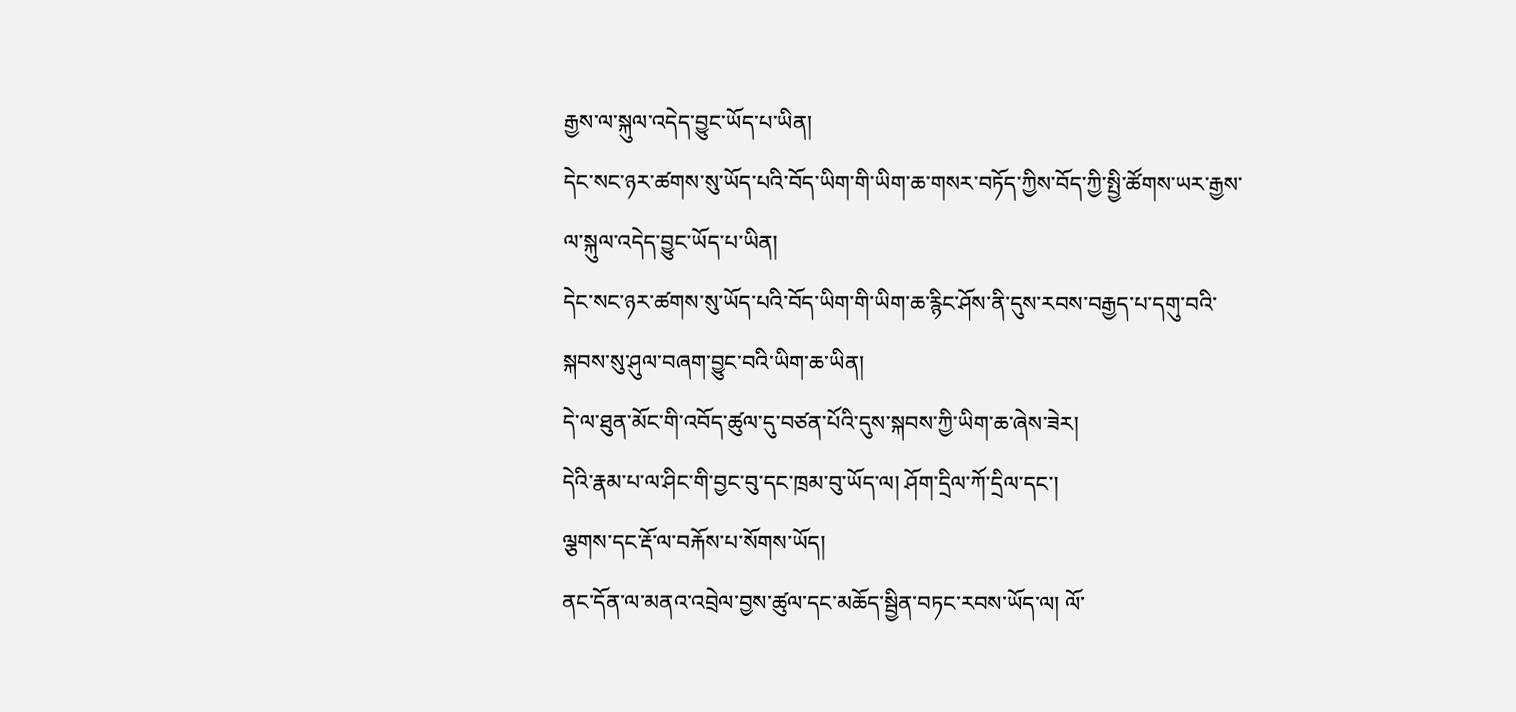རྒྱས་ལ་སྐུལ་འདེད་བྱུང་ཡོད་པ་ཡིན།
དེང་སང་ཉར་ཚགས་སུ་ཡོད་པའི་བོད་ཡིག་གི་ཡིག་ཆ་གསར་བཏོད་ཀྱིས་བོད་ཀྱི་སྤྱི་ཚོགས་ཡར་རྒྱས་ལ་སྐུལ་འདེད་བྱུང་ཡོད་པ་ཡིན།
དེང་སང་ཉར་ཚགས་སུ་ཡོད་པའི་བོད་ཡིག་གི་ཡིག་ཆ་རྙིང་ཤོས་ནི་དུས་རབས་བརྒྱད་པ་དགུ་བའི་སྐབས་སུ་ཤུལ་བཞག་བྱུང་བའི་ཡིག་ཆ་ཡིན།
དེ་ལ་ཐུན་མོང་གི་འབོད་ཚུལ་དུ་བཙན་པོའི་དུས་སྐབས་ཀྱི་ཡིག་ཆ་ཞེས་ཟེར།
དེའི་རྣམ་པ་ལ་ཤིང་གི་བྱང་བུ་དང་ཁྲམ་བུ་ཡོད་ལ། ཤོག་དྲིལ་ཀོ་དྲིལ་དང་།
ལྕགས་དང་རྡོ་ལ་བརྐོས་པ་སོགས་ཡོད།
ནང་དོན་ལ་མནའ་འབྲེལ་བྱས་ཚུལ་དང་མཆོད་སྦྱིན་བཏང་རབས་ཡོད་ལ། ལོ་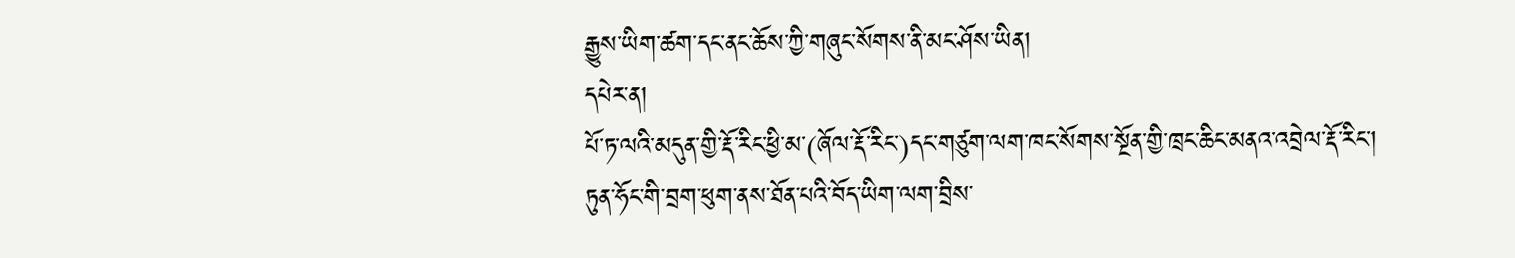རྒྱུས་ཡིག་ཚག་དང་ནང་ཆོས་ཀྱི་གཞུང་སོགས་ནི་མང་ཤོས་ཡིན།
དཔེར་ན།
པོ་ཏ་ལའི་མདུན་གྱི་རྡོ་རིང་ཕྱི་མ་(ཞོལ་རྡོ་རིང་)དང་གཙུག་ལག་ཁང་སོགས་སྔོན་གྱི་ཁྲང་ཆིང་མནའ་འབྲེལ་རྡོ་རིང་།
ཏུན་ཧོང་གི་བྲག་ཕུག་ནས་ཐོན་པའི་བོད་ཡིག་ལག་བྲིས་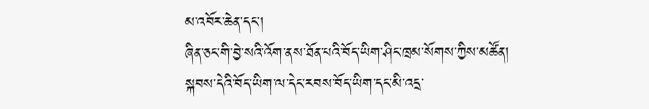མ་འབོར་ཆེན་དང་།
ཞིན་ཅང་གི་བྱེ་སའི་འོག་ནས་ཐོན་པའི་བོད་ཡིག་ཤིང་ཁྲམ་སོགས་ཀྱིས་མཚོན།
སྐབས་དེའི་བོད་ཡིག་ལ་དེང་རབས་བོད་ཡིག་དང་མི་འདྲ་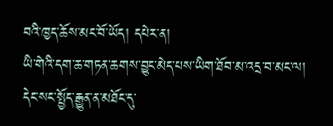བའི་ཁྱད་ཆོས་མང་བོ་ཡོད། དཔེར་ན།
ཡི་གེའི་དག་ཆ་གཏན་ཆགས་བྱུང་མེད་པས་ཡིག་ཐོབ་མ་འདྲ་བ་མང་ལ།
དེང་སང་སྤྱོད་རྒྱུན་ན་མཐོང་དུ་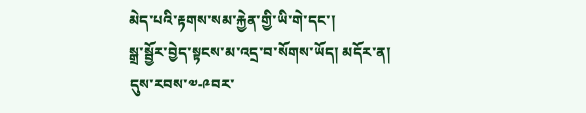མེད་པའི་རྟགས་སམ་རྐྱེན་གྱི་ཡི་གེ་དང་།
སྒྲ་སྦྱོར་བྱེད་སྟངས་མ་འདྲ་བ་སོགས་ཡོད། མདོར་ན།
དུས་རབས་༧-༩བར་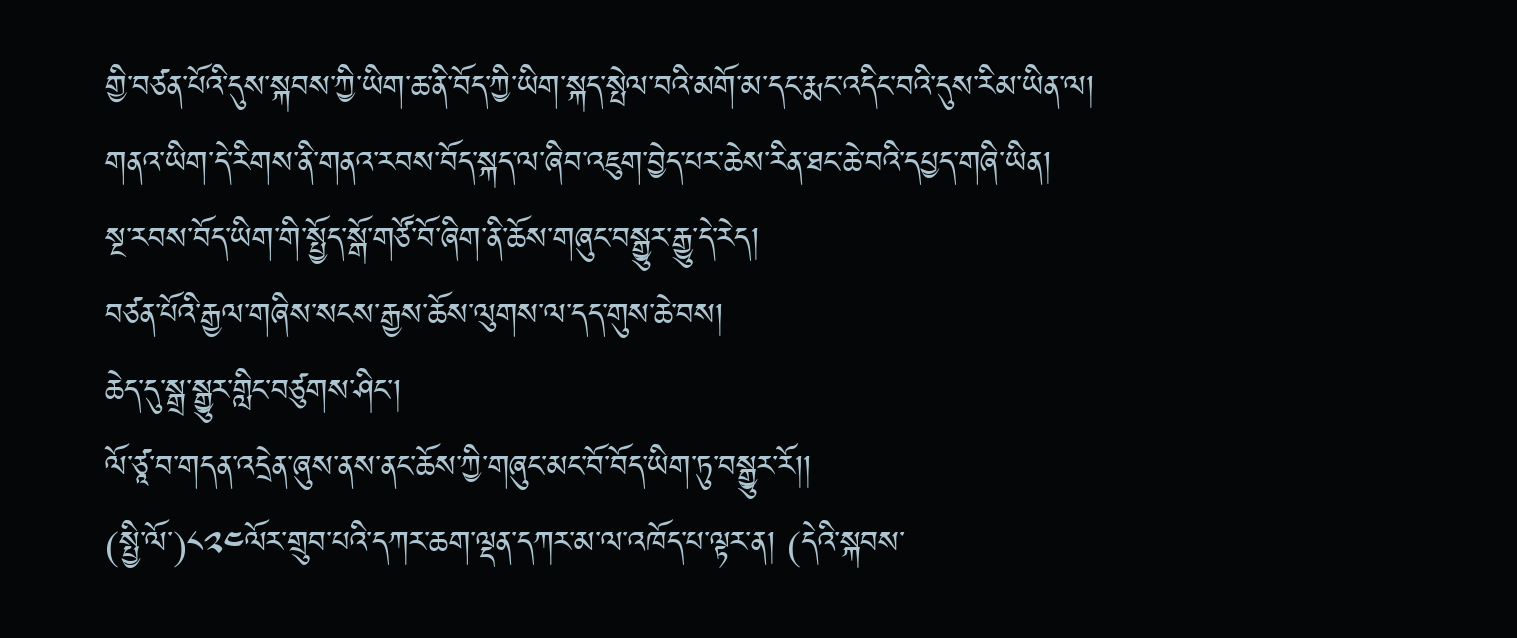གྱི་བཙན་པོའི་དུས་སྐབས་ཀྱི་ཡིག་ཆ་ནི་བོད་ཀྱི་ཡིག་སྐད་སྤེལ་བའི་མགོ་མ་དང་རྨང་འདིང་བའི་དུས་རིམ་ཡིན་ལ།
གནའ་ཡིག་དེ་རིགས་ནི་གནའ་རབས་བོད་སྐད་ལ་ཞིབ་འཇུག་བྱེད་པར་ཆེས་རིན་ཐང་ཆེ་བའི་དཔྱད་གཞི་ཡིན།
སྔ་རབས་བོད་ཡིག་གི་སྤྱོད་སྒོ་གཙོ་བོ་ཞིག་ནི་ཆོས་གཞུང་བསྒྱུར་རྒྱུ་དེ་རེད།
བཙན་པོའི་རྒྱལ་གཞིས་སངས་རྒྱས་ཆོས་ལུགས་ལ་དད་གུས་ཆེ་བས།
ཆེད་དུ་སྒྲ་སྒྱུར་གླིང་བཙུགས་ཤིང་།
ལོ་ཙཱ་བ་གདན་འདྲེན་ཞུས་ནས་ནང་ཆོས་ཀྱི་གཞུང་མང་བོ་བོད་ཡིག་ཏུ་བསྒྱུར་རོ།།
(སྤྱི་ལོ་)༨༢༤ལོར་གྲུབ་པའི་དཀར་ཆག་ལྡན་དཀར་མ་ལ་འཁོད་པ་ལྟར་ན། (དེའི་སྐབས་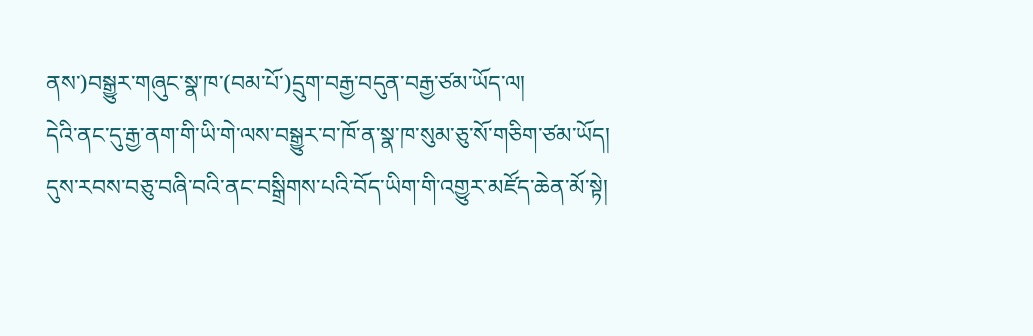ནས་)བསྒྱུར་གཞུང་སྣ་ཁ་(བམ་པོ་)དྲུག་བརྒྱ་བདུན་བརྒྱ་ཙམ་ཡོད་ལ།
དེའི་ནང་དུ་རྒྱ་ནག་གི་ཡི་གེ་ལས་བསྒྱུར་བ་ཁོ་ན་སྣ་ཁ་སུམ་ཅུ་སོ་གཅིག་ཙམ་ཡོད།
དུས་རབས་བཅུ་བཞི་བའི་ནང་བསྒྲིགས་པའི་བོད་ཡིག་གི་འགྱུར་མཛོད་ཆེན་མོ་སྟེ།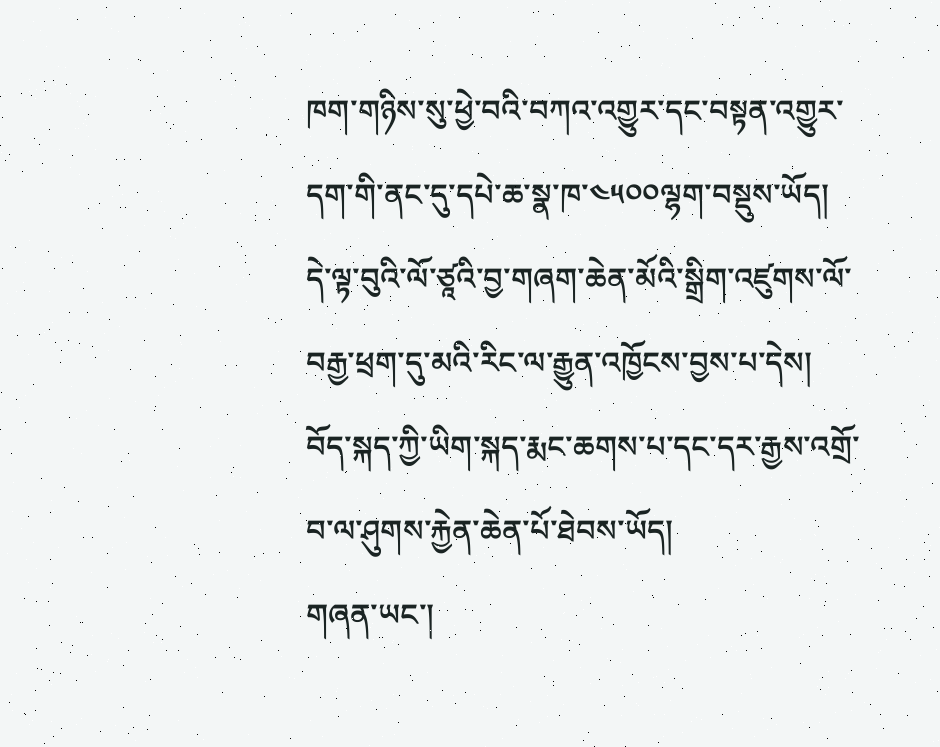ཁག་གཉིས་སུ་ཕྱེ་བའི་བཀའ་འགྱུར་དང་བསྟན་འགྱུར་དག་གི་ནང་དུ་དཔེ་ཆ་སྣ་ཁ་༤༥༠༠ལྷག་བསྡུས་ཡོད།
དེ་ལྟ་བུའི་ལོ་ཙཱའི་བྱ་གཞག་ཆེན་མོའི་སྒྲིག་འཛུགས་ལོ་བརྒྱ་ཕྲག་དུ་མའི་རིང་ལ་རྒྱུན་འཁྱོངས་བྱས་པ་དེས།
བོད་སྐད་ཀྱི་ཡིག་སྐད་རྨང་ཆགས་པ་དང་དར་རྒྱས་འགྲོ་བ་ལ་ཤུགས་རྐྱེན་ཆེན་པོ་ཐེབས་ཡོད།
གཞན་ཡང་།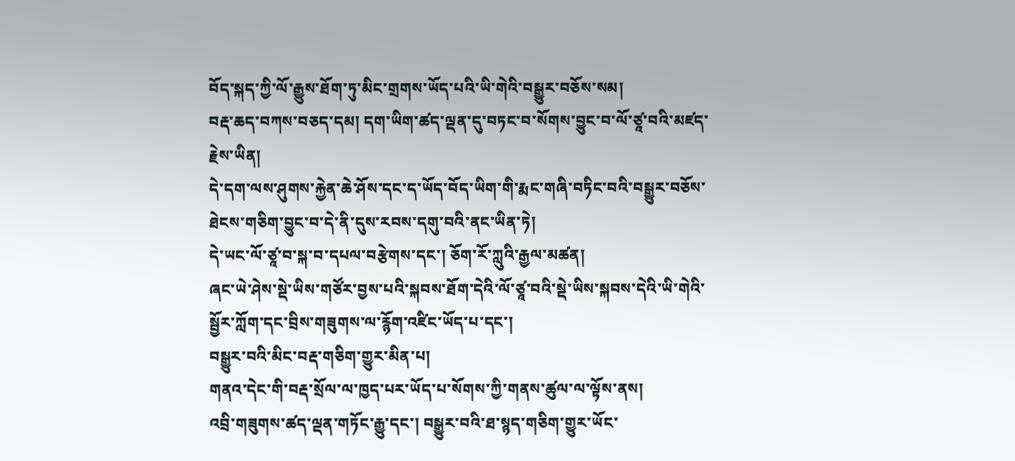བོད་སྐད་ཀྱི་ལོ་རྒྱུས་ཐོག་ཏུ་མིང་གྲགས་ཡོད་པའི་ཡི་གེའི་བསྒྱུར་བཅོས་སམ།
བརྡ་ཆད་བཀས་བཅད་དམ། དག་ཡིག་ཚད་ལྡན་དུ་བཏང་བ་སོགས་བྱུང་བ་ལོ་ཙཱ་བའི་མཛད་རྗེས་ཡིན།
དེ་དག་ལས་ཤུགས་རྐྱེན་ཆེ་ཤོས་དང་ད་ཡོད་བོད་ཡིག་གི་རྨང་གཞི་བཏིང་བའི་བསྒྱུར་བཅོས་ཐེངས་གཅིག་བྱུང་བ་དེ་ནི་དུས་རབས་དགུ་བའི་ནང་ཡིན་ཏེ།
དེ་ཡང་ལོ་ཙཱ་བ་སྐ་བ་དཔལ་བརྩེགས་དང་། ཅོག་རོ་ཀླུའི་རྒྱལ་མཚན།
ཞང་ཡེ་ཤེས་སྡེ་ཡིས་གཙོར་བྱས་པའི་སྐབས་ཐོག་དེའི་ལོ་ཙཱ་བའི་སྡེ་ཡིས་སྐབས་དེའི་ཡི་གེའི་སྦྱོར་ཀློག་དང་བྲིས་གཟུགས་ལ་རྙོག་འཛིང་ཡོད་པ་དང་།
བསྒྱུར་བའི་མིང་བརྡ་གཅིག་གྱུར་མིན་པ།
གནའ་དེང་གི་བརྡ་སྲོལ་ལ་ཁྱད་པར་ཡོད་པ་སོགས་ཀྱི་གནས་ཚུལ་ལ་ལྟོས་ནས།
འབྲི་གཟུགས་ཚད་ལྡན་གཏོང་རྒྱུ་དང་། བསྒྱུར་བའི་ཐ་སྙད་གཅིག་གྱུར་ཡོང་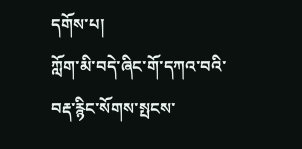དགོས་པ།
ཀློག་མི་བདེ་ཞིང་གོ་དཀའ་བའི་བརྡ་རྙིང་སོགས་སྤངས་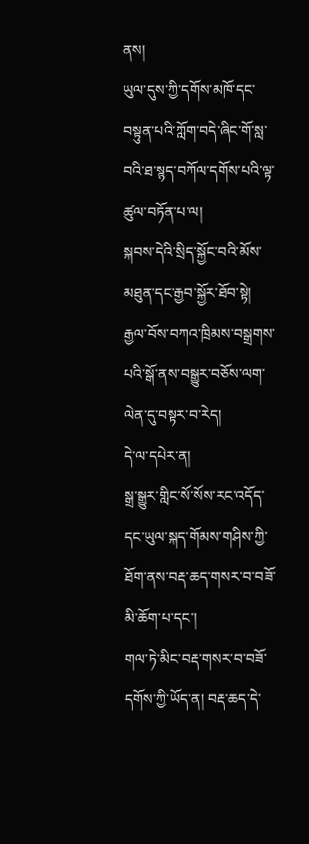ནས།
ཡུལ་དུས་ཀྱི་དགོས་མཁོ་དང་བསྟུན་པའི་ཀློག་བདེ་ཞིང་གོ་སླ་བའི་ཐ་སྙད་བཀོལ་དགོས་པའི་ལྟ་ཚུལ་བཏོན་པ་ལ།
སྐབས་དེའི་སྲིད་སྐྱོང་བའི་མོས་མཐུན་དང་རྒྱབ་སྐྱོར་ཐོབ་སྟེ།
རྒྱལ་བོས་བཀའ་ཁྲིམས་བསྒྲགས་པའི་སྒོ་ནས་བསྒྱུར་བཅོས་ལག་ལེན་དུ་བསྟར་བ་རེད།
དེ་ལ་དཔེར་ན།
སྒྲ་སྒྱུར་གླིང་སོ་སོས་རང་འདོད་དང་ཡུལ་སྐད་གོམས་གཤིས་ཀྱི་ཐོག་ནས་བརྡ་ཆད་གསར་བ་བཟོ་མི་ཆོག་པ་དང་།
གལ་ཏེ་མིང་བརྡ་གསར་བ་བཟོ་དགོས་ཀྱི་ཡོད་ན། བརྡ་ཆད་དེ་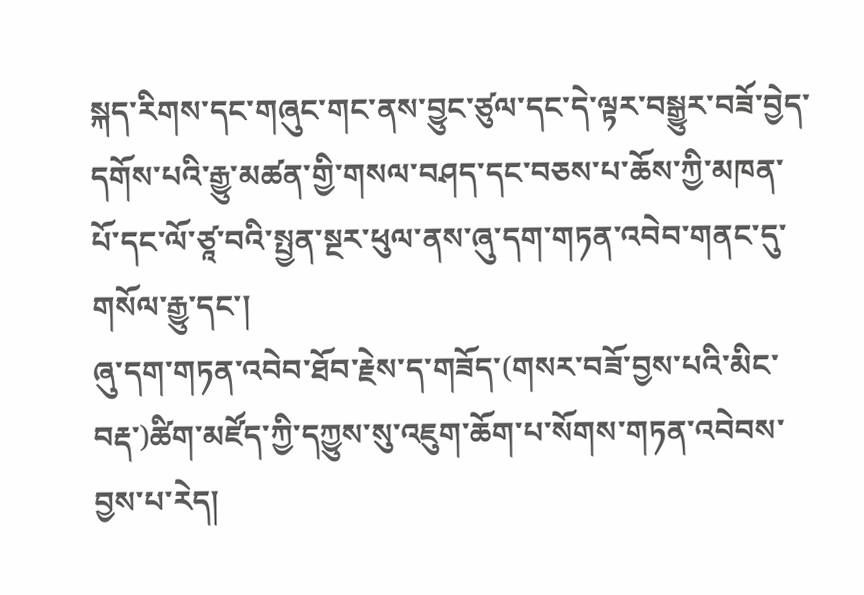སྐད་རིགས་དང་གཞུང་གང་ནས་བྱུང་ཙུལ་དང་དེ་ལྟར་བསྒྱུར་བཟོ་བྱེད་དགོས་པའི་རྒྱུ་མཚན་གྱི་གསལ་བཤད་དང་བཅས་པ་ཆོས་ཀྱི་མཁན་པོ་དང་ལོ་ཙཱ་བའི་སྤྱན་སྔར་ཕུལ་ནས་ཞུ་དག་གཏན་འབེབ་གནང་དུ་གསོལ་རྒྱུ་དང་།
ཞུ་དག་གཏན་འབེབ་ཐོབ་རྗེས་ད་གཟོད་(གསར་བཟོ་བྱས་པའི་མིང་བརྡ་)ཚིག་མཛོད་ཀྱི་དཀྱུས་སུ་འཇུག་ཆོག་པ་སོགས་གཏན་འབེབས་བྱས་པ་རེད།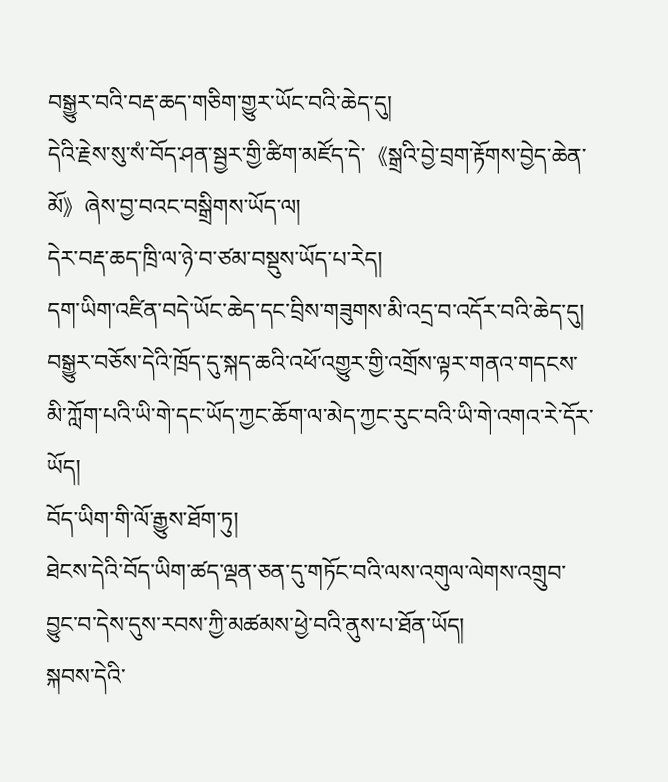བསྒྱུར་བའི་བརྡ་ཆད་གཅིག་གྱུར་ཡོང་བའི་ཆེད་དུ།
དེའི་རྗེས་སུ་སཾ་བོད་ཤན་སྦྱར་གྱི་ཚིག་མཛོད་དེ་《སྒྲའི་བྱེ་བྲག་རྟོགས་བྱེད་ཆེན་མོ》ཞེས་བྱ་བའང་བསྒྲིགས་ཡོད་ལ།
དེར་བརྡ་ཆད་ཁྲི་ལ་ཉེ་བ་ཙམ་བསྡུས་ཡོད་པ་རེད།
དག་ཡིག་འཛིན་བདེ་ཡོང་ཆེད་དང་བྲིས་གཟུགས་མི་འདྲ་བ་འདོར་བའི་ཆེད་དུ།
བསྒྱུར་བཅོས་དེའི་ཁྲོད་དུ་སྐད་ཆའི་འཕོ་འགྱུར་གྱི་འགྲོས་ལྟར་གནའ་གདངས་མི་ཀློག་པའི་ཡི་གེ་དང་ཡོད་ཀྱང་ཆོག་ལ་མེད་ཀྱང་རུང་བའི་ཡི་གེ་འགའ་རེ་དོར་ཡོད།
བོད་ཡིག་གི་ལོ་རྒྱུས་ཐོག་ཏུ།
ཐེངས་དེའི་བོད་ཡིག་ཚད་ལྡན་ཅན་དུ་གཏོང་བའི་ལས་འགུལ་ལེགས་འགྲུབ་བྱུང་བ་དེས་དུས་རབས་ཀྱི་མཚམས་ཕྱེ་བའི་ནུས་པ་ཐོན་ཡོད།
སྐབས་དེའི་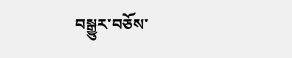བསྒྱུར་བཅོས་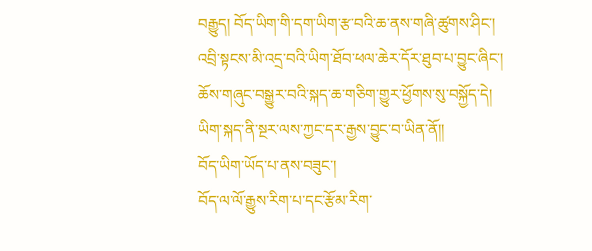བརྒྱུད། བོད་ཡིག་གི་དག་ཡིག་རྩ་བའི་ཆ་ནས་གཞི་ཚུགས་ཤིང་།
འབྲི་སྟངས་མི་འདྲ་བའི་ཡིག་ཐོབ་ཕལ་ཆེར་དོར་ཐུབ་པ་བྱུང་ཞིང་།
ཆོས་གཞུང་བསྒྱུར་བའི་སྐད་ཆ་གཅིག་གྱུར་ཕྱོགས་སུ་བསྐྱོད་དེ།
ཡིག་སྐད་ནི་སྔར་ལས་ཀྱང་དར་རྒྱས་བྱུང་བ་ཡིན་ནོ།།
བོད་ཡིག་ཡོད་པ་ནས་བཟུང་།
བོད་ལ་ལོ་རྒྱུས་རིག་པ་དང་རྩོམ་རིག་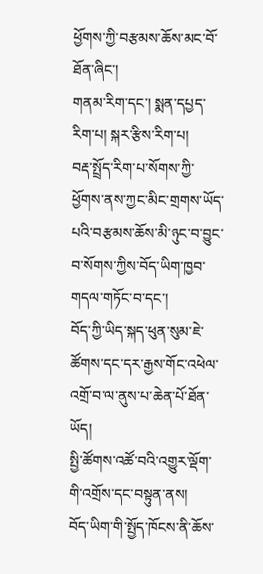ཕྱོགས་ཀྱི་བརྩམས་ཆོས་མང་བོ་ཐོན་ཞིང་།
གནམ་རིག་དང་། སྨན་དཔྱད་རིག་པ། སྐར་རྩིས་རིག་པ།
བརྡ་སྤྲོད་རིག་པ་སོགས་ཀྱི་ཕྱོགས་ནས་ཀྱང་མིང་གྲགས་ཡོད་པའི་བརྩམས་ཆོས་མི་ཉུང་བ་བྱུང་བ་སོགས་ཀྱིས་བོད་ཡིག་ཁྱབ་གདལ་གཏོང་བ་དང་།
བོད་ཀྱི་ཡིད་སྐད་ཕུན་སུམ་ཇེ་ཚོགས་དང་དར་རྒྱས་གོང་འཕེལ་འགྲོ་བ་ལ་ནུས་པ་ཆེན་པོ་ཐོན་ཡོད།
སྤྱི་ཚོགས་འཚོ་བའི་འགྱུར་ལྡོག་གི་འགྲོས་དང་བསྟུན་ནས།
བོད་ཡིག་གི་སྤྱོད་ཁོངས་ནི་ཆོས་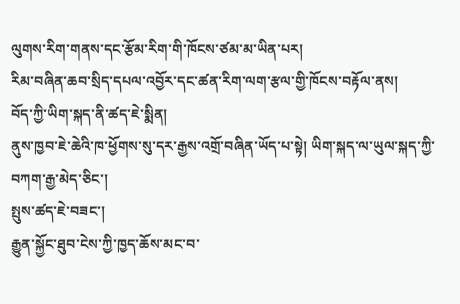ལུགས་རིག་གནས་དང་རྩོམ་རིག་གི་ཁོངས་ཙམ་མ་ཡིན་པར།
རིམ་བཞིན་ཆབ་སྲིད་དཔལ་འབྱོར་དང་ཚན་རིག་ལག་རྩལ་གྱི་ཁོངས་བརྟོལ་ནས།
བོད་ཀྱི་ཡིག་སྐད་ནི་ཚད་ཇེ་སྨིན།
ནུས་ཁྱབ་ཇེ་ཆེའི་ཁ་ཕྱོགས་སུ་དར་རྒྱས་འགྲོ་བཞིན་ཡོད་པ་སྟེ། ཡིག་སྐད་ལ་ཡུལ་སྐད་ཀྱི་བཀག་རྒྱ་མེད་ཅིང་།
སྤུས་ཚད་ཇེ་བཟང་།
རྒྱུན་སྐྱོང་ཐུབ་ངེས་ཀྱི་ཁྱད་ཆོས་མང་བ་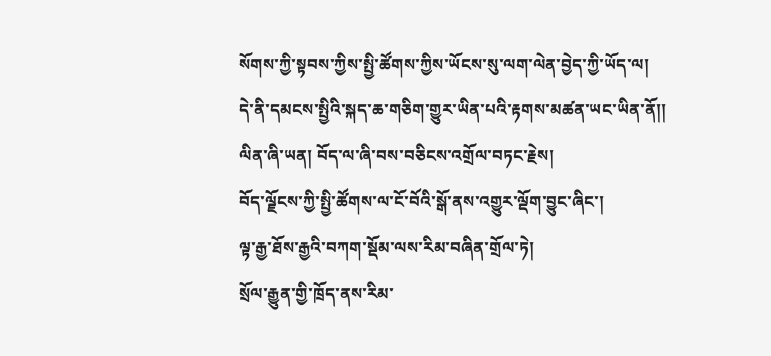སོགས་ཀྱི་སྟབས་ཀྱིས་སྤྱི་ཚོགས་ཀྱིས་ཡོངས་སུ་ལག་ལེན་བྱེད་ཀྱི་ཡོད་ལ།
དེ་ནི་དམངས་སྤྱིའི་སྐད་ཆ་གཅིག་གྱུར་ཡིན་པའི་རྟགས་མཚན་ཡང་ཡིན་ནོ།།
ལིན་ཞི་ཡན། བོད་ལ་ཞི་བས་བཅིངས་འགྲོལ་བཏང་རྗེས།
བོད་ལྗོངས་ཀྱི་སྤྱི་ཚོགས་ལ་ངོ་བོའི་སྒོ་ནས་འགྱུར་ལྡོག་བྱུང་ཞིང་།
ལྟ་རྒྱ་ཐོས་རྒྱའི་བཀག་སྡོམ་ལས་རིམ་བཞིན་གྲོལ་ཏེ།
སྲོལ་རྒྱུན་གྱི་ཁྲོད་ནས་རིམ་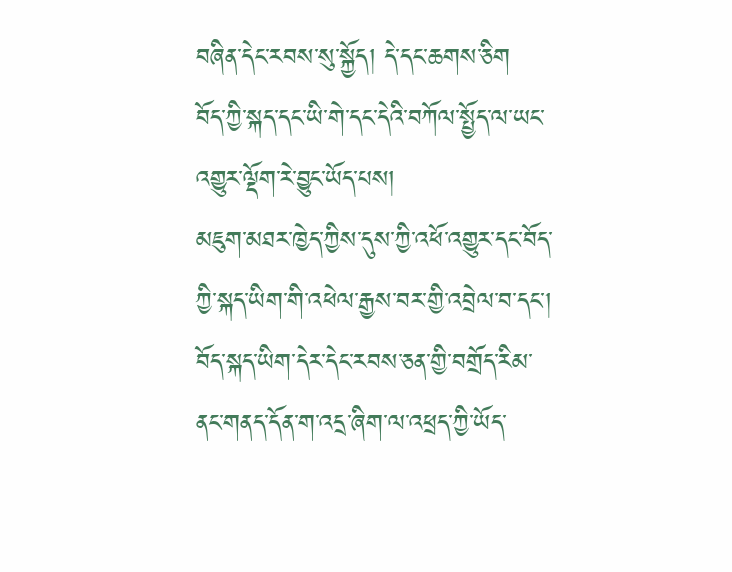བཞིན་དེང་རབས་སུ་སྐྱོད། དེ་དང་ཆགས་ཅིག
བོད་ཀྱི་སྐད་དང་ཡི་གེ་དང་དེའི་བཀོལ་སྤྱོད་ལ་ཡང་འགྱུར་ལྡོག་རེ་བྱུང་ཡོད་པས།
མཇུག་མཐར་ཁྱེད་ཀྱིས་དུས་ཀྱི་འཕོ་འགྱུར་དང་བོད་ཀྱི་སྐད་ཡིག་གི་འཕེལ་རྒྱས་བར་གྱི་འབྲེལ་བ་དང་།
བོད་སྐད་ཡིག་དེར་དེང་རབས་ཅན་གྱི་བགྲོད་རིམ་ནང་གནད་དོན་ག་འདྲ་ཞིག་ལ་འཕྲད་ཀྱི་ཡོད་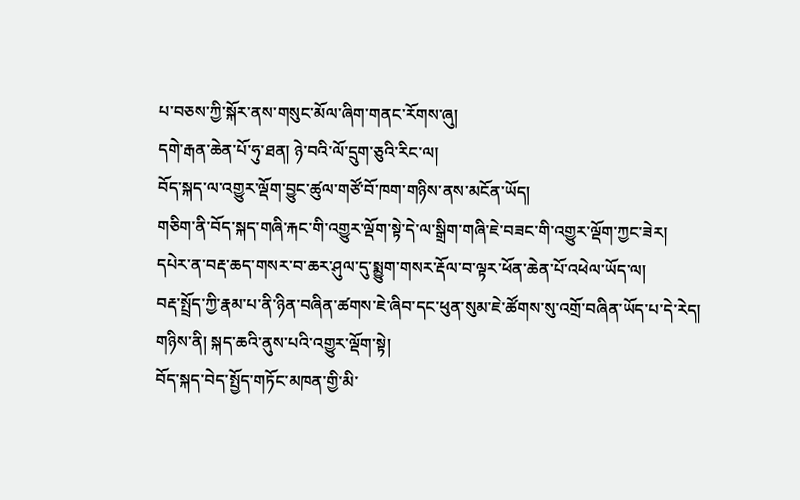པ་བཅས་ཀྱི་སྐོར་ནས་གསུང་མོལ་ཞིག་གནང་རོགས་ཞུ།
དགེ་རྒན་ཆེན་པོ་ཧུ་ཐན། ཉེ་བའི་ལོ་དྲུག་ཅུའི་རིང་ལ།
བོད་སྐད་ལ་འགྱུར་ལྡོག་བྱུང་ཚུལ་གཙོ་བོ་ཁག་གཉིས་ནས་མངོན་ཡོད།
གཅིག་ནི་བོད་སྐད་གཞི་རྐང་གི་འགྱུར་ལྡོག་སྟེ་དེ་ལ་སྒྲིག་གཞི་ཇེ་བཟང་གི་འགྱུར་ལྡོག་ཀྱང་ཟེར།
དཔེར་ན་བརྡ་ཆད་གསར་བ་ཆར་ཤུལ་དུ་སྨྱུག་གསར་རྡོལ་བ་ལྟར་ཕོན་ཆེན་པོ་འཕེལ་ཡོད་ལ།
བརྡ་སྤྲོད་ཀྱི་རྣམ་པ་ནི་ཉིན་བཞིན་ཚགས་ཇེ་ཞིབ་དང་ཕུན་སུམ་ཇེ་ཚོགས་སུ་འགྲོ་བཞིན་ཡོད་པ་དེ་རེད།
གཉིས་ནི། སྐད་ཆའི་ནུས་པའི་འགྱུར་ལྡོག་སྟེ།
བོད་སྐད་བེད་སྤྱོད་གཏོང་མཁན་གྱི་མི་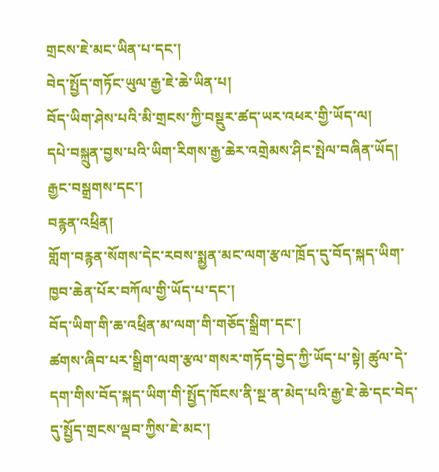གྲངས་ཇེ་མང་ཡིན་པ་དང་།
བེད་སྤྱོད་གཏོང་ཡུལ་རྒྱ་ཇེ་ཆེ་ཡིན་པ།
བོད་ཡིག་ཤེས་པའི་མི་གྲངས་ཀྱི་བསྡུར་ཚད་ཡར་འཕར་གྱི་ཡོད་ལ།
དཔེ་བསྐྲུན་བྱས་པའི་ཡིག་རིགས་རྒྱ་ཆེར་འགྲེམས་ཤིང་སྤེལ་བཞིན་ཡོད། རྒྱང་བསྒྲགས་དང་།
བརྙན་འཕྲིན།
གློག་བརྙན་སོགས་དེང་རབས་སྨྱན་མང་ལག་རྩལ་ཁྲོད་དུ་བོད་སྐད་ཡིག་ཁྱབ་ཆེན་པོར་བཀོལ་གྱི་ཡོད་པ་དང་།
བོད་ཡིག་གི་ཆ་འཕྲིན་མ་ལག་གི་གཅོད་སྒྲིག་དང་།
ཚགས་ཞིབ་པར་སྒྲིག་ལག་རྩལ་གསར་གཏོད་བྱེད་ཀྱི་ཡོད་པ་སྟེ། ཚུལ་དེ་དག་གིས་བོད་སྐད་ཡིག་གི་སྤྱོད་ཁོངས་ནི་སྔ་ན་མེད་པའི་རྒྱ་ཇེ་ཆེ་དང་བེད་དུ་སྤྱོད་གྲངས་ལྡབ་ཀྱིས་ཇེ་མང་།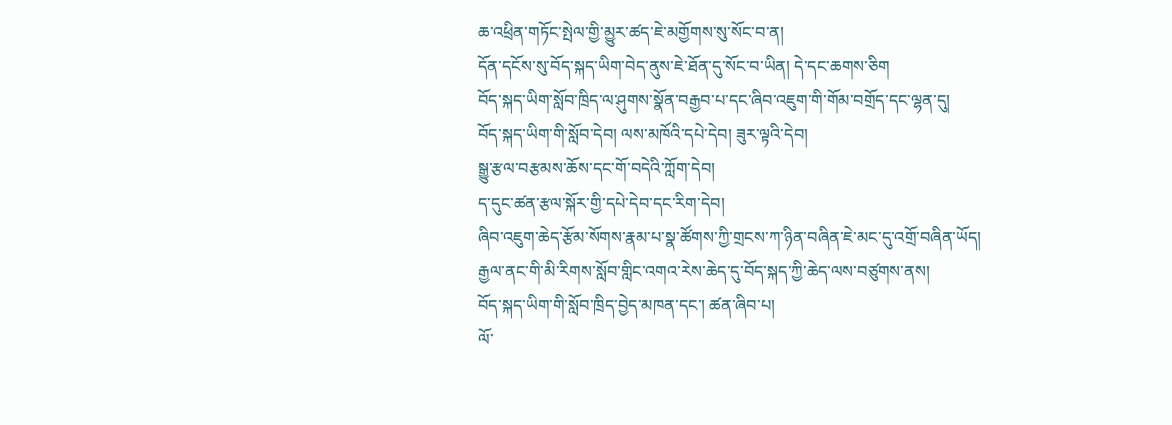ཆ་འཕྲིན་གཏོང་སྤེལ་གྱི་མྱུར་ཚད་ཇེ་མགྱོགས་སུ་སོང་བ་ན།
དོན་དངོས་སུ་བོད་སྐད་ཡིག་བེད་ནུས་ཇེ་ཐོན་དུ་སོང་བ་ཡིན། དེ་དང་ཆགས་ཅིག
བོད་སྐད་ཡིག་སློབ་ཁྲིད་ལ་ཤུགས་སྣོན་བརྒྱབ་པ་དང་ཞིབ་འཇུག་གི་གོམ་བགྲོད་དང་ལྷན་དུ།
བོད་སྐད་ཡིག་གི་སློབ་དེབ། ལས་མཁོའི་དཔེ་དེབ། ཟུར་ལྟའི་དེབ།
སྒྱུ་རྩལ་བརྩམས་ཆོས་དང་གོ་བདེའི་ཀློག་དེབ།
ད་དུང་ཚན་རྩལ་སྐོར་གྱི་དཔེ་དེབ་དང་རིག་དེབ།
ཞིབ་འཇུག་ཆེད་རྩོམ་སོགས་རྣམ་པ་སྣ་ཚོགས་ཀྱི་གྲངས་ཀ་ཉིན་བཞིན་ཇེ་མང་དུ་འགྲོ་བཞིན་ཡོད།
རྒྱལ་ནང་གི་མི་རིགས་སློབ་གླིང་འགའ་རེས་ཆེད་དུ་བོད་སྐད་ཀྱི་ཆེད་ལས་བཙུགས་ནས།
བོད་སྐད་ཡིག་གི་སློབ་ཁྲིད་བྱེད་མཁན་དང་། ཚན་ཞིབ་པ།
ལོ་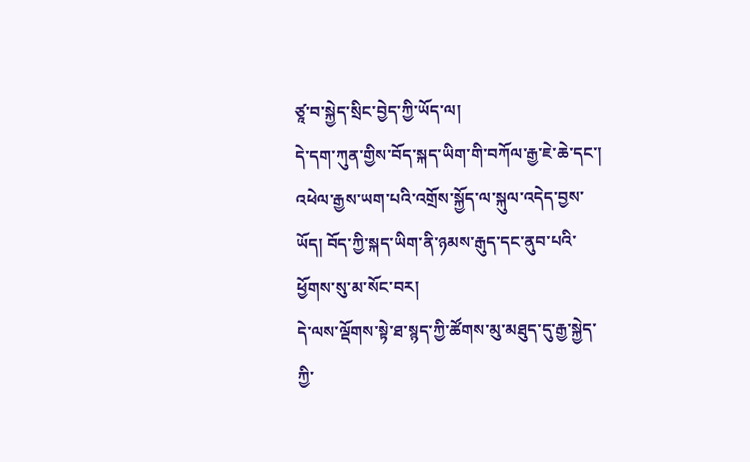ཙཱ་བ་སྐྱེད་སྲིང་བྱེད་ཀྱི་ཡོད་ལ།
དེ་དག་ཀུན་གྱིས་བོད་སྐད་ཡིག་གི་བཀོལ་རྒྱ་ཇེ་ཆེ་དང་།
འཕེལ་རྒྱས་ཡག་པའི་འགྲོས་སྐྱོད་ལ་སྐུལ་འདེད་བྱས་ཡོད། བོད་ཀྱི་སྐད་ཡིག་ནི་ཉམས་རྒུད་དང་ནུབ་པའི་ཕྱོགས་སུ་མ་སོང་བར།
དེ་ལས་ལྡོགས་སྟེ་ཐ་སྙད་ཀྱི་ཚོགས་མུ་མཐུད་དུ་རྒྱ་སྐྱེད་ཀྱི་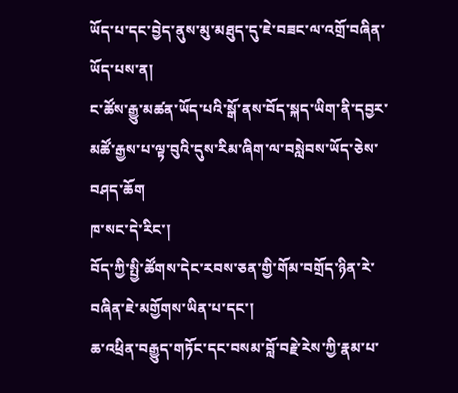ཡོད་པ་དང་བྱེད་ནུས་མུ་མཐུད་དུ་ཇེ་བཟང་ལ་འགྲོ་བཞིན་ཡོད་པས་ན།
ང་ཚོས་རྒྱུ་མཚན་ཡོད་པའི་སྒོ་ནས་བོད་སྐད་ཡིག་ནི་དབྱར་མཚོ་རྒྱས་པ་ལྟ་བུའི་དུས་རིམ་ཞིག་ལ་བསླེབས་ཡོད་ཅེས་བཤད་ཆོག
ཁ་སང་དེ་རིང་།
བོད་ཀྱི་སྤྱི་ཚོགས་དེང་རབས་ཅན་གྱི་གོམ་བགྲོད་ཉིན་རེ་བཞིན་ཇེ་མགྱོགས་ཡིན་པ་དང་།
ཆ་འཕྲིན་བརྒྱུད་གཏོང་དང་བསམ་བློ་བརྗེ་རེས་ཀྱི་རྣམ་པ་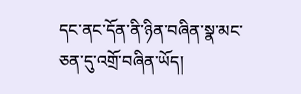དང་ནང་དོན་ནི་ཉིན་བཞིན་སྣ་མང་ཅན་དུ་འགྲོ་བཞིན་ཡོད།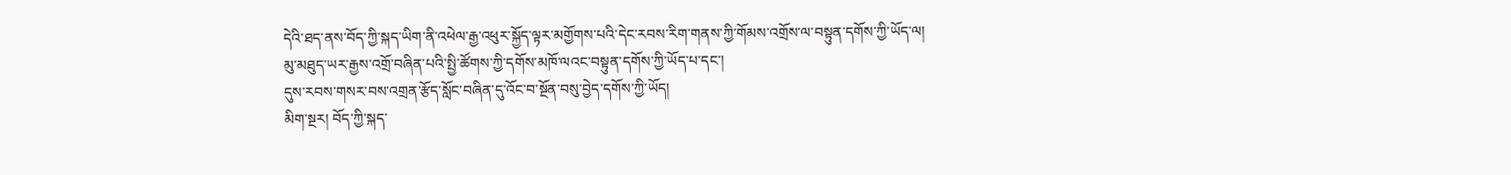དེའི་ཐད་ནས་བོད་ཀྱི་སྐད་ཡིག་ནི་འཕེལ་རྒྱ་འཕུར་སྐྱོད་ལྟར་མགྱོགས་པའི་དེང་རབས་རིག་གནས་ཀྱི་གོམས་འགྲོས་ལ་བསྟུན་དགོས་ཀྱི་ཡོད་ལ།
མུ་མཐུད་ཡར་རྒྱས་འགྲོ་བཞིན་པའི་སྤྱི་ཚོགས་ཀྱི་དགོས་མཁོ་ལའང་བསྟུན་དགོས་ཀྱི་ཡོད་པ་དང་།
དུས་རབས་གསར་བས་འགྲན་རྩོད་སློང་བཞིན་དུ་འོང་བ་སྔོན་བསུ་བྱེད་དགོས་ཀྱི་ཡོད།
མིག་སྔར། བོད་ཀྱི་སྐད་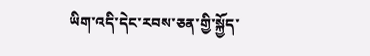ཡིག་འདི་དེང་རབས་ཅན་གྱི་སྐྱོད་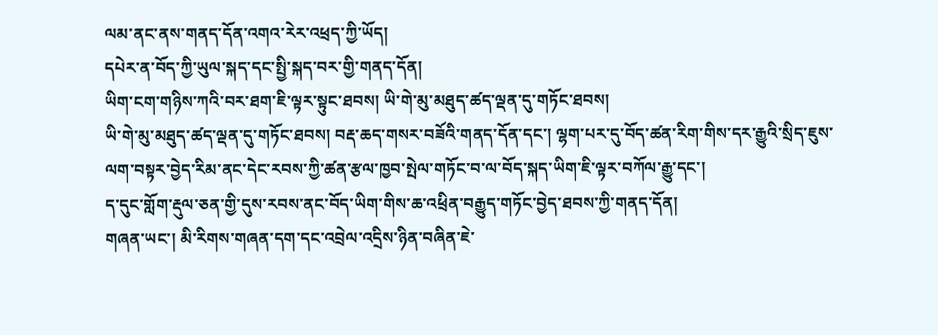ལམ་ནང་ནས་གནད་དོན་འགའ་རེར་འཕྲད་ཀྱི་ཡོད།
དཔེར་ན་བོད་ཀྱི་ཡུལ་སྐད་དང་སྤྱི་སྐད་བར་གྱི་གནད་དོན།
ཡིག་ངག་གཉིས་ཀའི་བར་ཐག་ཇི་ལྟར་སྟུང་ཐབས། ཡི་གེ་མུ་མཐུད་ཚད་ལྡན་དུ་གཏོང་ཐབས།
ཡི་གེ་མུ་མཐུད་ཚད་ལྡན་དུ་གཏོང་ཐབས། བརྡ་ཆད་གསར་བཟོའི་གནད་དོན་དང་། ལྷག་པར་དུ་བོད་ཚན་རིག་གིས་དར་རྒྱུའི་སྲིད་ཇུས་ལག་བསྟར་བྱེད་རིམ་ནང་དེང་རབས་ཀྱི་ཚན་རྩལ་ཁྱབ་སྤེལ་གཏོང་བ་ལ་བོད་སྐད་ཡིག་ཇི་ལྟར་བཀོལ་རྒྱུ་དང་།
ད་དུང་གློག་རྡུལ་ཅན་གྱི་དུས་རབས་ནང་བོད་ཡིག་གིས་ཆ་འཕྲིན་བརྒྱུད་གཏོང་བྱེད་ཐབས་ཀྱི་གནད་དོན།
གཞན་ཡང་། མི་རིགས་གཞན་དག་དང་འབྲེལ་འདྲིས་ཉིན་བཞིན་ཇེ་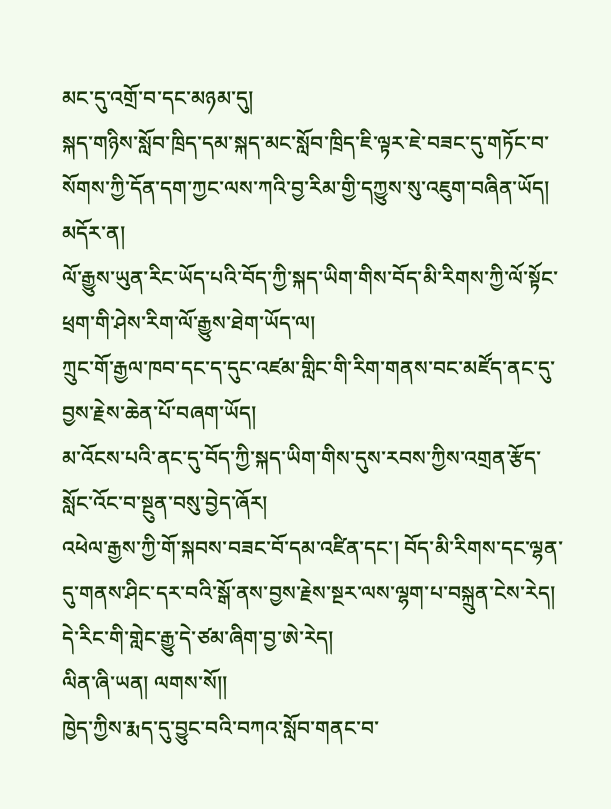མང་དུ་འགྲོ་བ་དང་མཉམ་དུ།
སྐད་གཉིས་སློབ་ཁྲིད་དམ་སྐད་མང་སློབ་ཁྲིད་ཇི་ལྟར་ཇེ་བཟང་དུ་གཏོང་བ་སོགས་ཀྱི་དོན་དག་ཀྱང་ལས་ཀའི་བྱ་རིམ་གྱི་དཀྱུས་སུ་འཇུག་བཞིན་ཡོད།
མདོར་ན།
ལོ་རྒྱུས་ཡུན་རིང་ཡོད་པའི་བོད་ཀྱི་སྐད་ཡིག་གིས་བོད་མི་རིགས་ཀྱི་ལོ་སྟོང་ཕྲག་གི་ཤེས་རིག་ལོ་རྒྱུས་ཐེག་ཡོད་ལ།
ཀྲུང་གོ་རྒྱལ་ཁབ་དང་ད་དུང་འཛམ་གླིང་གི་རིག་གནས་བང་མཛོད་ནང་དུ་བྱས་རྗེས་ཆེན་པོ་བཞག་ཡོད།
མ་འོངས་པའི་ནང་དུ་བོད་ཀྱི་སྐད་ཡིག་གིས་དུས་རབས་ཀྱིས་འགྲན་རྩོད་སློང་འོང་བ་སྔུན་བསུ་བྱེད་ཞོར།
འཕེལ་རྒྱས་ཀྱི་གོ་སྐབས་བཟང་བོ་དམ་འཛིན་དང་། བོད་མི་རིགས་དང་ལྷན་དུ་གནས་ཤིང་དར་བའི་སྒོ་ནས་བྱས་རྗེས་སྔར་ལས་ལྷག་པ་བསྐྲུན་ངེས་རེད།
དེ་རིང་གི་གླེང་རྒྱུ་དེ་ཙམ་ཞིག་བྱ་ཨེ་རེད།
ལིན་ཞི་ཡན། ལགས་སོ།།
ཁྱེད་ཀྱིས་རྨད་དུ་བྱུང་བའི་བཀའ་སློབ་གནང་བ་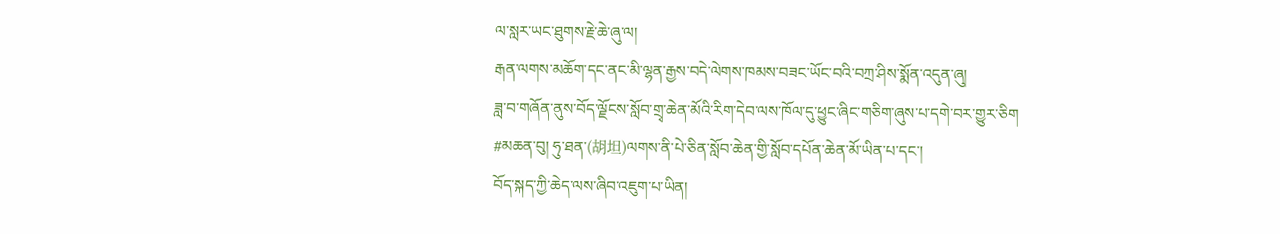ལ་སླར་ཡང་ཐུགས་རྗེ་ཆེ་ཞུ་ལ།
རྒན་ལགས་མཆོག་དང་ནང་མི་ལྷན་རྒྱས་བདེ་ལེགས་ཁམས་བཟང་ཡོང་བའི་བཀྲ་ཤིས་སྨོན་འདུན་ཞུ།
ཟླ་བ་གཞོན་ནུས་བོད་ལྗོངས་སློབ་གྲྭ་ཆེན་མོའི་རིག་དེབ་ལས་ཁོལ་དུ་ཕྱུང་ཞིང་གཅིག་ཞུས་པ་དགེ་བར་གྱུར་ཅིག
#མཆན་བུ། ཧུ་ཐན་(胡坦)ལགས་ནི་པེ་ཅིན་སློབ་ཆེན་གྱི་སློབ་དཔོན་ཆེན་མོ་ཡིན་པ་དང་།
བོད་སྐད་ཀྱི་ཆེད་ལས་ཞིབ་འཇུག་པ་ཡིན།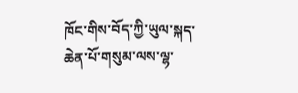ཁོང་གིས་བོད་ཀྱི་ཡུལ་སྐད་ཆེན་པོ་གསུམ་ལས་ལྷ་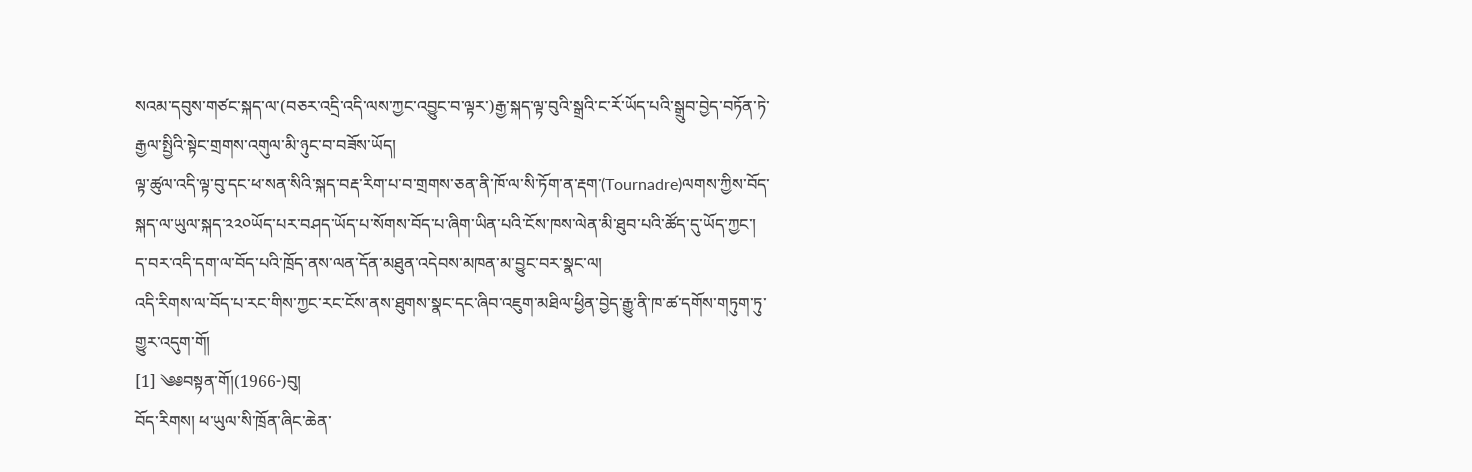སའམ་དབུས་གཙང་སྐད་ལ་(བཅར་འདྲི་འདི་ལས་ཀྱང་འབྱུང་བ་ལྟར་)རྒྱ་སྐད་ལྟ་བུའི་སྒྲའི་ང་རོ་ཡོད་པའི་སྒྲུབ་བྱེད་བཏོན་ཏེ་རྒྱལ་སྤྱིའི་སྟེང་གྲགས་འགུལ་མི་ཉུང་བ་བཟོས་ཡོད།
ལྟ་ཚུལ་འདི་ལྟ་བུ་དང་ཕ་སན་སིའི་སྐད་བརྡ་རིག་པ་བ་གྲགས་ཅན་ནི་ཁོ་ལ་སི་ཏོག་ན་རྡག་(Tournadre)ལགས་ཀྱིས་བོད་སྐད་ལ་ཡུལ་སྐད་༢༢༠ཡོད་པར་བཤད་ཡོད་པ་སོགས་བོད་པ་ཞིག་ཡིན་པའི་ངོས་ཁས་ལེན་མི་ཐུབ་པའི་ཚོད་དུ་ཡོད་ཀྱང་།
ད་བར་འདི་དག་ལ་བོད་པའི་ཁྲོད་ནས་ལན་དོན་མཐུན་འདེབས་མཁན་མ་བྱུང་བར་སྣང་ལ།
འདི་རིགས་ལ་བོད་པ་རང་གིས་ཀྱང་རང་ངོས་ནས་ཐུགས་སྣང་དང་ཞིབ་འཇུག་མཐིལ་ཕྱིན་བྱེད་རྒྱུ་ནི་ཁ་ཚ་དགོས་གཏུག་ཏུ་གྱུར་འདུག་གོ།
[1] ༄༅བསྟན་གོ།(1966-)བུ།
བོད་རིགས། ཕ་ཡུལ་སི་ཁྲོན་ཞིང་ཆེན་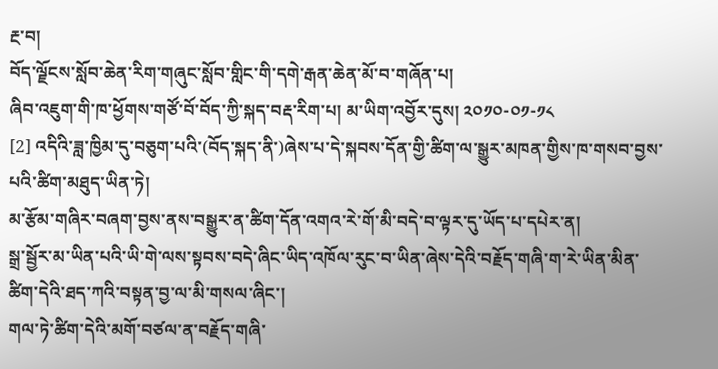རྔ་བ།
བོད་ལྗོངས་སློབ་ཆེན་རིག་གཞུང་སློབ་གླིང་གི་དགེ་རྒན་ཆེན་མོ་བ་གཞོན་པ།
ཞིབ་འཇུག་གི་ཁ་ཕྱོགས་གཙོ་བོ་བོད་ཀྱི་སྐད་བརྡ་རིག་པ། མ་ཡིག་འབྱོར་དུས། ༢༠༡༠-༠༡-༡༨
[2] འདིའི་ཟླ་ཁྱིམ་དུ་བཅུག་པའི་(བོད་སྐད་ནི་)ཞེས་པ་དེ་སྐབས་དོན་གྱི་ཚིག་ལ་སྒྱུར་མཁན་གྱིས་ཁ་གསབ་བྱས་པའི་ཚིག་མཐུད་ཡིན་ཏེ།
མ་རྩོམ་གཞིར་བཞག་བྱས་ནས་བསྒྱུར་ན་ཚིག་དོན་འགའ་རེ་གོ་མི་བདེ་བ་ལྟར་དུ་ཡོད་པ་དཔེར་ན།
སྒྲ་སྦྱོར་མ་ཡིན་པའི་ཡི་གེ་ལས་སྟབས་བདེ་ཞིང་ཡིད་འཁོལ་རུང་བ་ཡིན་ཞེས་དེའི་བརྗོད་གཞི་ག་རེ་ཡིན་མིན་ཚིག་དེའི་ཐད་ཀའི་བསྟན་བྱ་ལ་མི་གསལ་ཞིང་།
གལ་ཏེ་ཚིག་དེའི་མགོ་བཙལ་ན་བརྗོད་གཞི་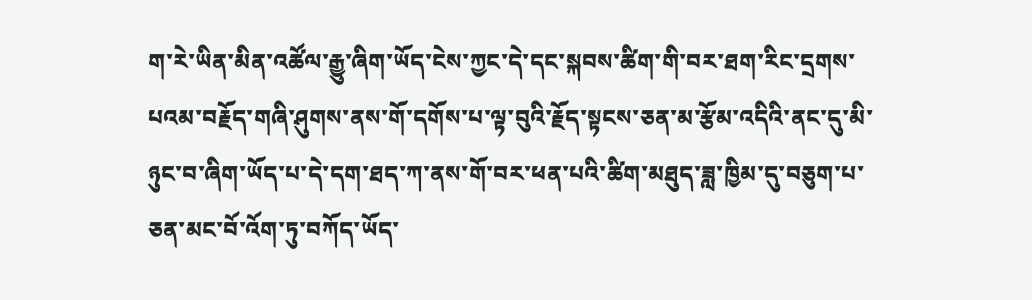ག་རེ་ཡིན་མིན་འཚོལ་རྒྱུ་ཞིག་ཡོད་ངེས་ཀྱང་དེ་དང་སྐབས་ཚིག་གི་བར་ཐག་རིང་དྲགས་པའམ་བརྗོད་གཞི་ཤུགས་ནས་གོ་དགོས་པ་ལྟ་བུའི་རྗོད་སྟངས་ཅན་མ་རྩོམ་འདིའི་ནང་དུ་མི་ཉུང་བ་ཞིག་ཡོད་པ་དེ་དག་ཐད་ཀ་ནས་གོ་བར་ཕན་པའི་ཚིག་མཐུད་ཟླ་ཁྱིམ་དུ་བཅུག་པ་ཅན་མང་བོ་འོག་ཏུ་བཀོད་ཡོད་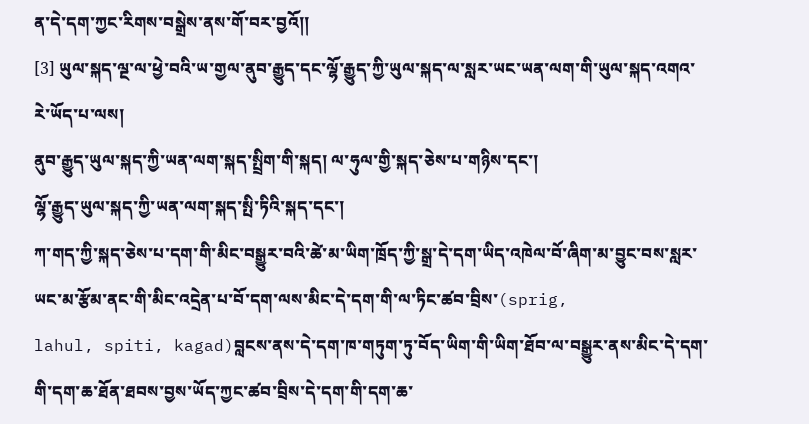ན་དེ་དག་ཀྱང་རིགས་བསྒྲེས་ནས་གོ་བར་བྱའོ།།
[3] ཡུལ་སྐད་ལྔ་ལ་ཕྱེ་བའི་ཡ་གྱལ་ནུབ་རྒྱུད་དང་ལྷོ་རྒྱུད་ཀྱི་ཡུལ་སྐད་ལ་སླར་ཡང་ཡན་ལག་གི་ཡུལ་སྐད་འགའ་རེ་ཡོད་པ་ལས།
ནུབ་རྒྱུད་ཡུལ་སྐད་ཀྱི་ཡན་ལག་སྐད་སྤྲིག་གི་སྐད། ལ་ཧུལ་གྱི་སྐད་ཅེས་པ་གཉིས་དང་།
ལྷོ་རྒྱུད་ཡུལ་སྐད་ཀྱི་ཡན་ལག་སྐད་སྤི་ཏིའི་སྐད་དང་།
ཀ་གད་ཀྱི་སྐད་ཅེས་པ་དག་གི་མིང་བསྒྱུར་བའི་ཚེ་མ་ཡིག་ཁྲོད་ཀྱི་སྒྲ་དེ་དག་ཡིད་འཁེལ་བོ་ཞིག་མ་བྱུང་བས་སླར་ཡང་མ་རྩོམ་ནང་གི་མིང་འདྲེན་པ་བོ་དག་ལས་མིང་དེ་དག་གི་ལ་ཏིང་ཚབ་བྲིས་(sprig,
lahul, spiti, kagad)བླངས་ནས་དེ་དག་ཁ་གཏུག་ཏུ་བོད་ཡིག་གི་ཡིག་ཐོབ་ལ་བསྒྱུར་ནས་མིང་དེ་དག་གི་དག་ཆ་ཐོན་ཐབས་བྱས་ཡོད་ཀྱང་ཚབ་བྲིས་དེ་དག་གི་དག་ཆ་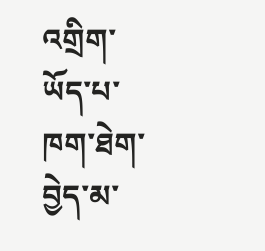འགྲིག་ཡོད་པ་ཁག་ཐེག་བྱེད་མ་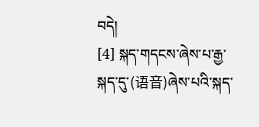བདེ།
[4] སྐད་གདངས་ཞེས་པ་རྒྱ་སྐད་དུ་(语音)ཞེས་པའི་སྐད་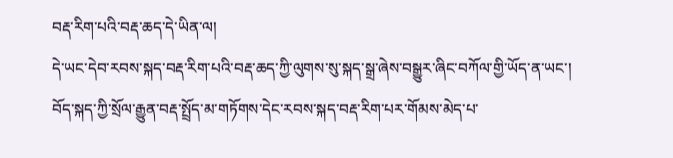བརྡ་རིག་པའི་བརྡ་ཆད་དེ་ཡིན་ལ།
དེ་ཡང་དེབ་རབས་སྐད་བརྡ་རིག་པའི་བརྡ་ཆད་ཀྱི་ལུགས་སུ་སྐད་སྒྲ་ཞེས་བསྒྱུར་ཞིང་བཀོལ་གྱི་ཡོད་ན་ཡང་།
བོད་སྐད་ཀྱི་སྲོལ་རྒྱུན་བརྡ་སྤྲོད་མ་གཏོགས་དེང་རབས་སྐད་བརྡ་རིག་པར་གོམས་མེད་པ་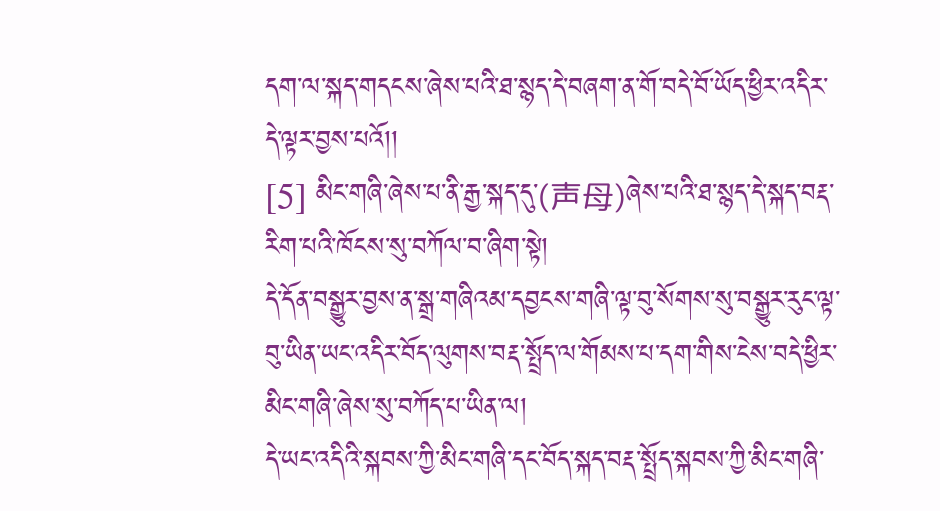དག་ལ་སྐད་གདངས་ཞེས་པའི་ཐ་སྙད་དེ་བཞག་ན་གོ་བདེ་བོ་ཡོད་ཕྱིར་འདིར་དེ་ལྟར་བྱས་པའོ།།
[5] མིང་གཞི་ཞེས་པ་ནི་རྒྱ་སྐད་དུ་(声母)ཞེས་པའི་ཐ་སྙད་དེ་སྐད་བརྡ་རིག་པའི་ཁོངས་སུ་བཀོལ་བ་ཞིག་སྟེ།
དེ་དོན་བསྒྱུར་བྱས་ན་སྒྲ་གཞིའམ་དབྱངས་གཞི་ལྟ་བུ་སོགས་སུ་བསྒྱུར་རུང་ལྟ་བུ་ཡིན་ཡང་འདིར་བོད་ལུགས་བརྡ་སྤྲོད་ལ་གོམས་པ་དག་གིས་ངེས་བདེ་ཕྱིར་མིང་གཞི་ཞེས་སུ་བཀོད་པ་ཡིན་ལ།
དེ་ཡང་འདིའི་སྐབས་ཀྱི་མིང་གཞི་དང་བོད་སྐད་བརྡ་སྤྲོད་སྐབས་ཀྱི་མིང་གཞི་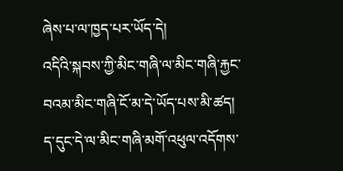ཞེས་པ་ལ་ཁྱད་པར་ཡོད་དེ།
འདིའི་སྐབས་ཀྱི་མིང་གཞི་ལ་མིང་གཞི་རྐྱང་བའམ་མིང་གཞི་ངོ་མ་དེ་ཡོད་པས་མི་ཚད།
ད་དུང་དེ་ལ་མིང་གཞི་མགོ་འཕུལ་འདོགས་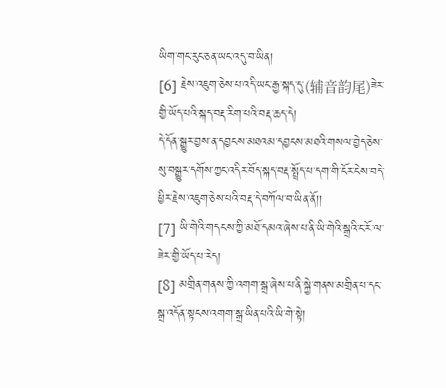ཡིག་གང་རུང་ཅན་ཡང་འདུ་བ་ཡིན།
[6] རྗེས་འཇུག་ཅེས་པ་འདི་ཡང་རྒྱ་སྐད་དུ་(辅音韵尾)ཟེར་གྱི་ཡོད་པའི་སྐད་བརྡ་རིག་པའི་བརྡ་ཆད་དེ།
དེ་དོན་སྒྱུར་བྱས་ན་དབྱངས་མཐའམ་དབྱངས་མཐའི་གསལ་བྱེད་ཅེས་སུ་བསྒྱུར་དགོས་ཀྱང་འདིར་བོད་སྐད་བརྡ་སྤྲོད་པ་དག་གི་ངོར་ངེས་བདེ་ཕྱིར་རྗེས་འཇུག་ཅེས་པའི་བརྡ་དེ་བཀོལ་བ་ཡིན་ནོ།།
[7] ཡི་གེའི་གདངས་ཀྱི་མཐོ་དམའ་ཞེས་པ་ནི་ཡི་གེའི་སྒྲའི་ང་རོ་ལ་ཟེར་གྱི་ཡོད་པ་རེད།
[8] མགྲིན་གནས་ཀྱི་འགག་སྒྲ་ཞེས་པ་ནི་སྐྱེ་གནས་མགྲིན་པ་དང་སྒྲ་འདོན་སྟངས་འགག་སྒྲ་ཡིན་པའི་ཡི་གེ་སྟེ།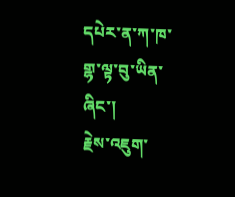དཔེར་ན་ཀ་ཁ་གྷ་ལྟ་བུ་ཡིན་ཞིང་།
རྗེས་འཇུག་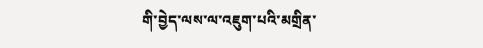གི་བྱེད་ལས་ལ་འཇུག་པའི་མགྲིན་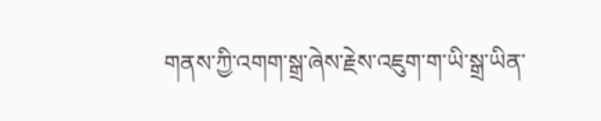གནས་ཀྱི་འགག་སྒྲ་ཞེས་རྗེས་འཇུག་ག་ཡི་སྒྲ་ཡིན་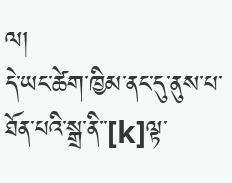ལ།
དེ་ཡང་ཚེག་ཁྱིམ་ནང་དུ་ནུས་པ་ཐོན་པའི་སྒྲ་ནི་་[k]ལྟ་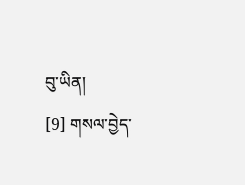བུ་ཡིན།
[9] གསལ་བྱེད་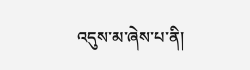འདུས་མ་ཞེས་པ་ནི།